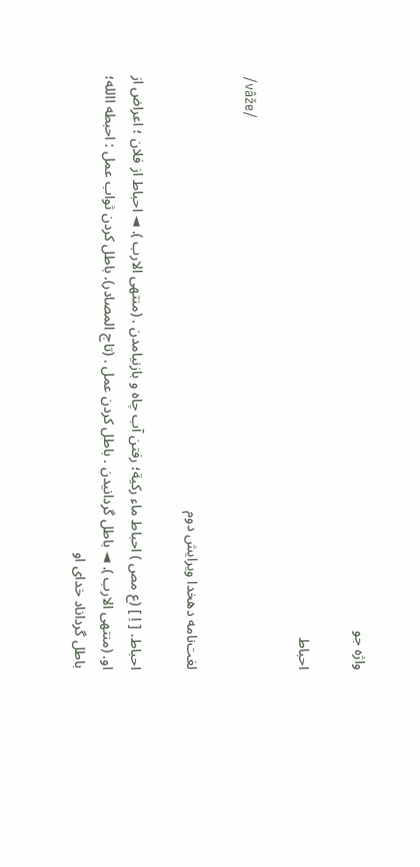واژه جو

احباط

/vâže/

لغت‌نامه دهخدا ویرایش دوم

احباط. [ اِ ] (ع مص ) احباط ماء رکیة؛ رفتن آب چاه و بازنیامدن . (منتهی الارب ). ◄ احباط از فلان ؛ اعراض از او. (منتهی الارب ). ◄ باطل گردانیدن . باطل کردن عمل . (تاج المصادر). باطل کردن ثواب عمل : احبطه االله؛ باطل گرداناد خدای او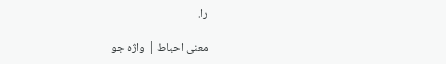را.

معنی احباط | واژه جو